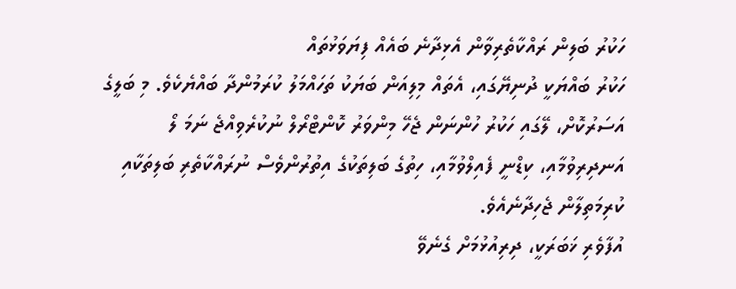ހަކުރު ބަލިން ރައްކާތެރިވާން އެޅިދާނެ ބައެއް ފިޔަވަޅުތައް
ހަކުރު ބައްޔަކީ ދުނިޔޭގައި، އެތައް މިލިއަން ބަޔަކު ތަހައްމަލު ކުރަމުންދާ ބައްޔެކެވެ. މި ބަލީގެ އަސަރުކޮށް، ލޭގައި ހަކުރު ހުންނަން ޖެހޭ މިންވަރު ކޮންޓްރޯލް ނުކުރެވިއްޖެ ނަމަ ލޯ އަނދިރިވުމާއި، ކިޑްނީ ފެއިލްވުމާއި، ހިތުގެ ބަލިތަކުގެ އިތުރުންވެސް ނުރައްކާތެރި ބަލިތަކާއި ކުރިމަތިލާން ޖެހިދާނެއެވެ.
އުފާވެރި ޚަބަރަކީ، ދިރިއުޅުމަށް ގެނެވޭ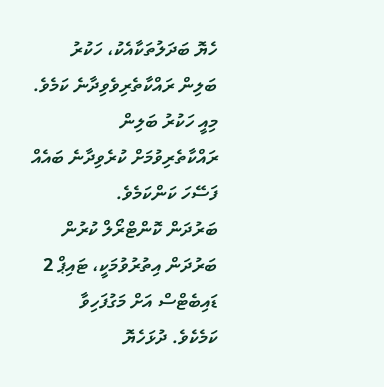ހެޔޮ ބަދަލުތަކާއެކު، ހަކުރު ބަލިން ރައްކާތެރިވެވިދާނެ ކަމެވެ. މިއީ ހަކުރު ބަލިން ރައްކާތެރިވުމަށް ކުރެވިދާނެ ބައެއް ފަސޭހަ ކަންކަމެވެ.
ބަރުދަން ކޮންޓްރޯލް ކުރުން
ބަރުދަން އިތުރުވުމަކީ، ޓައިޕް 2 ޑައިބެޓްސް އަށް މަގުފަހިވާ ކަމެކެވެ. ދުޅަހެޔޮ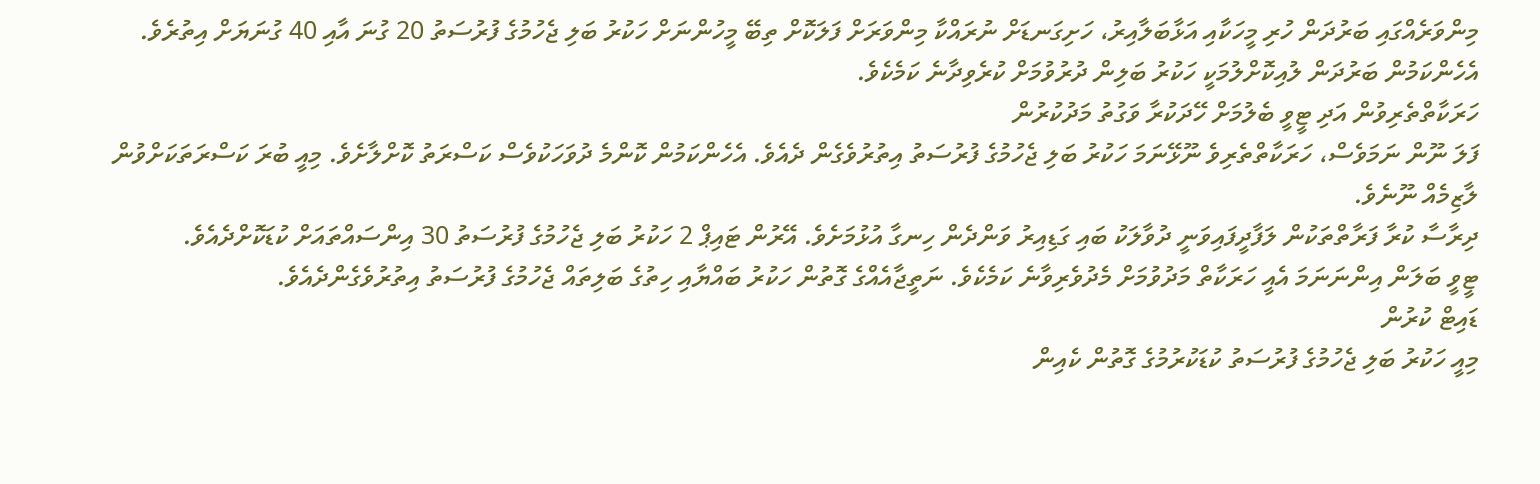މިންވަރެއްގައި ބަރުދަން ހުރި މީހަކާއި އަޅާބަލާއިރު، ހަށިގަނޑަށް ނުރައްކާ މިންވަރަށް ފަލަކޮށް ތިބޭ މީހުންނަށް ހަކުރު ބަލި ޖެހުމުގެ ފުރުސަތު 20 ގުނަ އާއި 40 ގުނަޔަށް އިތުރެވެ.
އެހެންކަމުން ބަރުދަން ލުއިކޮށްލުމަކީ ހަކުރު ބަލިން ދުރުވުމަށް ކުރެވިދާނެ ކަމެކެވެ.
ހަރަކާތްތެރިވުން އަދި ޓީވީ ބެލުމަށް ހޭދަކުރާ ވަގުތު މަދުކުރުން
ފަލަ ނޫން ނަމަވެސް، ހަރަކާތްތެރިވެ ނޫޅޭނަމަ ހަކުރު ބަލި ޖެހުމުގެ ފުރުސަތު އިތުރުވެގެން ދެއެވެ. އެހެންކަމުން ކޮންމެ ދުވަހަކުވެސް ކަސްރަތު ކޮށްލާށެވެ. މިއީ ބުރަ ކަސްރަތަކަށްވުން ލާޒިމެއް ނޫނެވެ.
ދިރާސާ ކުރާ ފަރާތްތަކުން ލަފާދީފައިވަނީ ދުވާލަކު ބައި ގަޑިއިރު ވަންދެން ހިނގާ އުޅުމަށެވެ. އޭރުން ޓައިޕް 2 ހަކުރު ބަލި ޖެހުމުގެ ފުރުސަތު 30 އިންސައްތައަށް ކުޑަކޮށްދެއެވެ.
ޓީވީ ބަލަން އިންނަނަމަ އެއީ ހަރަކާތް މަދުވުމަށް މެދުވެރިވާނެ ކަމެކެވެ. ނަތީޖާއެއްގެ ގޮތުން ހަކުރު ބައްޔާއި ހިތުގެ ބަލިތައް ޖެހުމުގެ ފުރުސަތު އިތުރުވެގެންދެއެވެ.
ޑައިޓް ކުރުން
މިއީ ހަކުރު ބަލި ޖެހުމުގެ ފުރުސަތު ކުޑަކުރުމުގެ ގޮތުން ކެއިން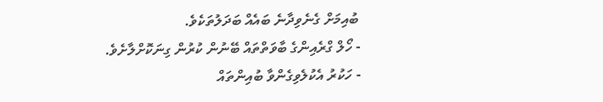ބުއިމަށް ގެނެވިދާނެ ބައެއް ބަދަލުތަކެވެ.
- ހޯލް ގްރެއިންގެ ބާވަތްތައް ބޭނުން ކުރުން ގިނަކޮށްލާށެވެ.
- ހަކުރު އެކުލެވިގެންވާ ބުއިންތައް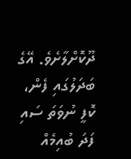ދޫކޮށްލާށެވެ. އޭގެ ބަދަލުގައި ފެން، ކޮފީ ނުވަތަ ސައި ފަދަ ބުއިމެއް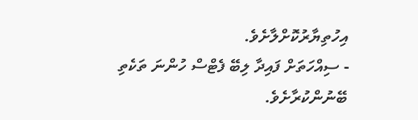އިހުތިޔާރުކޮށްލާށެވެ.
- ސިއްހަތަށް ފައިދާ ލިބޭ ފެޓްސް ހުންނަ ތަކެތި ބޭނުންކުރާށެވެ.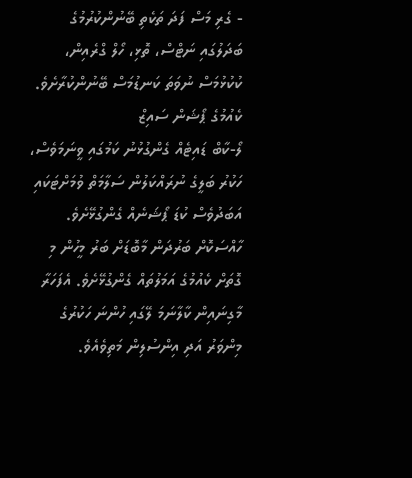- ގެރި މަސް ފަދަ ތަކެތި ބޭނުންކުރުމުގެ ބަދަލުގައި ނަޓްސް، ތޮޅި، ހޯލް ގްރެއިން، ކުކުޅުމަސް ނުވަތަ ކަނޑުމަސް ބޭނުންކުރާށެވެ.
ކެއުމުގެ ޕޯޝަން ސައިޒް
ލޯ-ކާބް ޑައިޓެއް ގެންގުޅުނު ކަމުގައި ވީނަމަވެސް، ހަކުރު ބަލީގެ ނުރައްކަލުން ސަލާމަތް ވުމަށްޓަކައި އަބަދުވެސް ކުޑަ ޕޯޝަނެއް ގެންގުޅޭށެވެ. ހާއްސަކޮށް ބަރުދަން މާބޮޑަށް ބަރު މީހުން މި ގޮތަށް ކެއުމުގެ އަމަލުތައް ގެންގުޅޭށެވެ. އެފަހަރާ މާގިނައިން ކާލާނަމަ ލޭގައި ހުންނަ ހަކުރުގެ މިންވަރު އަދި އިންސުލިން މަތިވެއެވެ.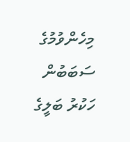މިހެންވުމުގެ ސަބަބުން ހަކުރު ބަލީގެ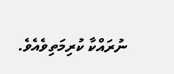ނުރައްކާ ކުރިމަތިވެއެވެ.